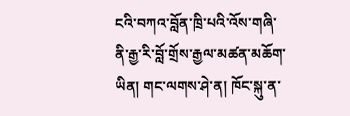ངའི་བཀའ་བློན་ཁྲི་པའི་འོས་གཞི་ནི་རྒྱ་རི་བློ་གྲོས་རྒྱལ་མཚན་མཆོག་ཡིན། གང་ལགས་ཤེ་ན། ཁོང་སྐུ་ན་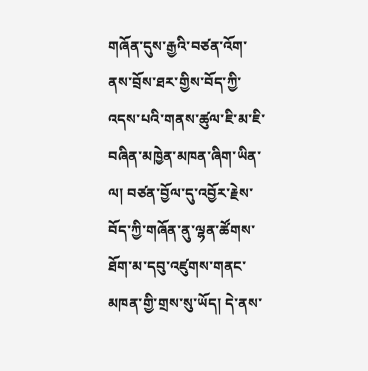གཞོན་དུས་རྒྱའི་བཙན་འོག་ནས་བྲོས་ཐར་གྱིས་བོད་ཀྱི་འདས་པའི་གནས་ཚུལ་ཇི་མ་ཇི་བཞིན་མཁྱེན་མཁན་ཞིག་ཡིན་ལ། བཙན་བྱོལ་དུ་འབྱོར་རྗེས་བོད་ཀྱི་གཞོན་ནུ་ལྷན་ཚོགས་ཐོག་མ་དབུ་འཛུགས་གནང་མཁན་གྱི་གྲས་སུ་ཡོད། དེ་ནས་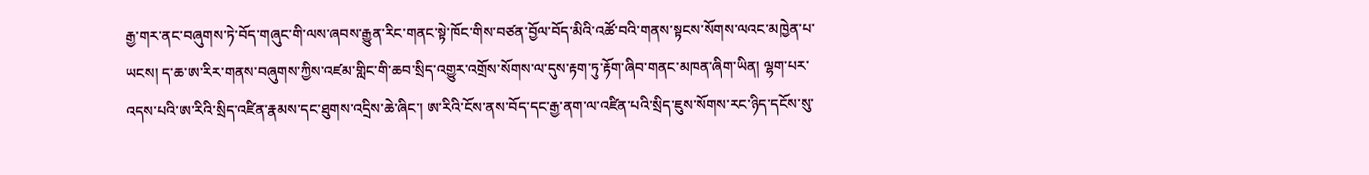རྒྱ་གར་ནང་བཞུགས་ཏེ་བོད་གཞུང་གི་ལས་ཞབས་རྒྱུན་རིང་གནང་སྟེ་ཁོང་གིས་བཙན་བྱོལ་བོད་མིའི་འཚོ་བའི་གནས་སྟངས་སོགས་ལའང་མཁྱེན་པ་ཡངས། ད་ཆ་ཨ་རིར་གནས་བཞུགས་ཀྱིས་འཛམ་གླིང་གི་ཆབ་སྲིད་འགྱུར་འགྲོས་སོགས་ལ་དུས་རྟག་ཏུ་རྟོག་ཞིབ་གནང་མཁན་ཞིག་ཡིན། ལྷག་པར་འདས་པའི་ཨ་རིའི་སྲིད་འཛིན་རྣམས་དང་ཐུགས་འདྲིས་ཆེ་ཞིང་། ཨ་རིའི་ངོས་ནས་བོད་དང་རྒྱ་ནག་ལ་འཛིན་པའི་སྲིད་ཇུས་སོགས་རང་ཉིད་དངོས་སུ་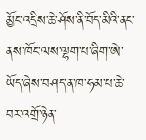མྱོང་འདྲིས་ཆེ་ཤོས་ནི་བོད་མིའི་ནང་ནས་ཁོང་ལས་ལྷག་པ་ཞིག་ཨེ་ཡོད་ཞེས་བཤད་ན་ཁ་ཧམ་པ་ཆེ་བར་འགྲོ་ཉེན་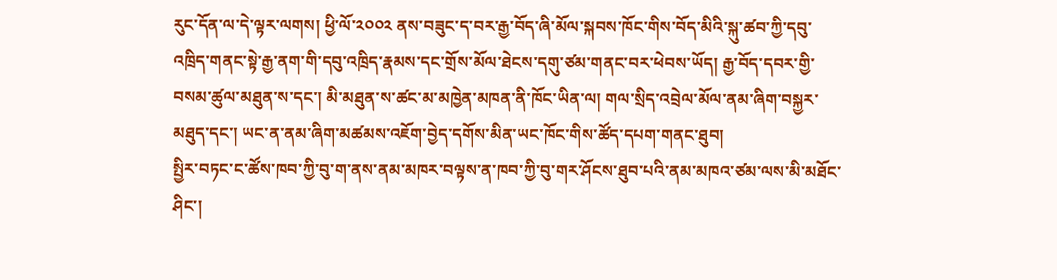རུང་དོན་ལ་དེ་ལྟར་ལགས། ཕྱི་ལོ་༢༠༠༢ ནས་བཟུང་ད་བར་རྒྱ་བོད་ཞི་མོལ་སྐབས་ཁོང་གིས་བོད་མིའི་སྐུ་ཚབ་ཀྱི་དབུ་འཁྲིད་གནང་སྟེ་རྒྱ་ནག་གི་དབུ་འཁྲིད་རྣམས་དང་གྲོས་མོལ་ཐེངས་དགུ་ཙམ་གནང་བར་ཕེབས་ཡོད། རྒྱ་བོད་དབར་གྱི་བསམ་ཚུལ་མཐུན་ས་དང་། མི་མཐུན་ས་ཚང་མ་མཁྱེན་མཁན་ནི་ཁོང་ཡིན་ལ། གལ་སྲིད་འབྲེལ་མོལ་ནམ་ཞིག་བསྐྱར་མཐུད་དང་། ཡང་ན་ནམ་ཞིག་མཚམས་འཇོག་བྱེད་དགོས་མིན་ཡང་ཁོང་གིས་ཚོད་དཔག་གནང་ཐུབ།
སྤྱིར་བཏང་ང་ཚོས་ཁབ་ཀྱི་བུ་ག་ནས་ནམ་མཁར་བལྟས་ན་ཁབ་ཀྱི་བུ་གར་ཤོངས་ཐུབ་པའི་ནམ་མཁའ་ཙམ་ལས་མི་མཐོང་ཤིང་།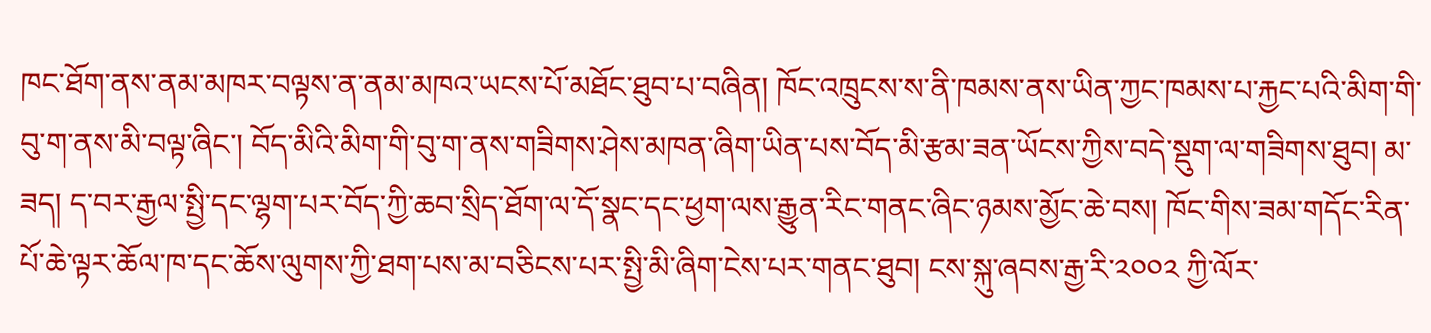ཁང་ཐོག་ནས་ནམ་མཁར་བལྟས་ན་ནམ་མཁའ་ཡངས་པོ་མཐོང་ཐུབ་པ་བཞིན། ཁོང་འཁྲུངས་ས་ནི་ཁམས་ནས་ཡིན་ཀྱང་ཁམས་པ་རྐྱང་པའི་མིག་གི་བུ་ག་ནས་མི་བལྟ་ཞིང་། བོད་མིའི་མིག་གི་བུ་ག་ནས་གཟིགས་ཤེས་མཁན་ཞིག་ཡིན་པས་བོད་མི་རྩམ་ཟན་ཡོངས་ཀྱིས་བདེ་སྡུག་ལ་གཟིགས་ཐུབ། མ་ཟད། ད་བར་རྒྱལ་སྤྱི་དང་ལྷག་པར་བོད་ཀྱི་ཆབ་སྲིད་ཐོག་ལ་དོ་སྣང་དང་ཕྱག་ལས་རྒྱུན་རིང་གནང་ཞིང་ཉམས་མྱོང་ཆེ་བས། ཁོང་གིས་ཟམ་གདོང་རིན་པོ་ཆེ་ལྟར་ཆོལ་ཁ་དང་ཆོས་ལུགས་ཀྱི་ཐག་པས་མ་བཅིངས་པར་སྤྱི་མི་ཞིག་ངེས་པར་གནང་ཐུབ། ངས་སྐུ་ཞབས་རྒྱ་རི་༢༠༠༢ ཀྱི་ལོར་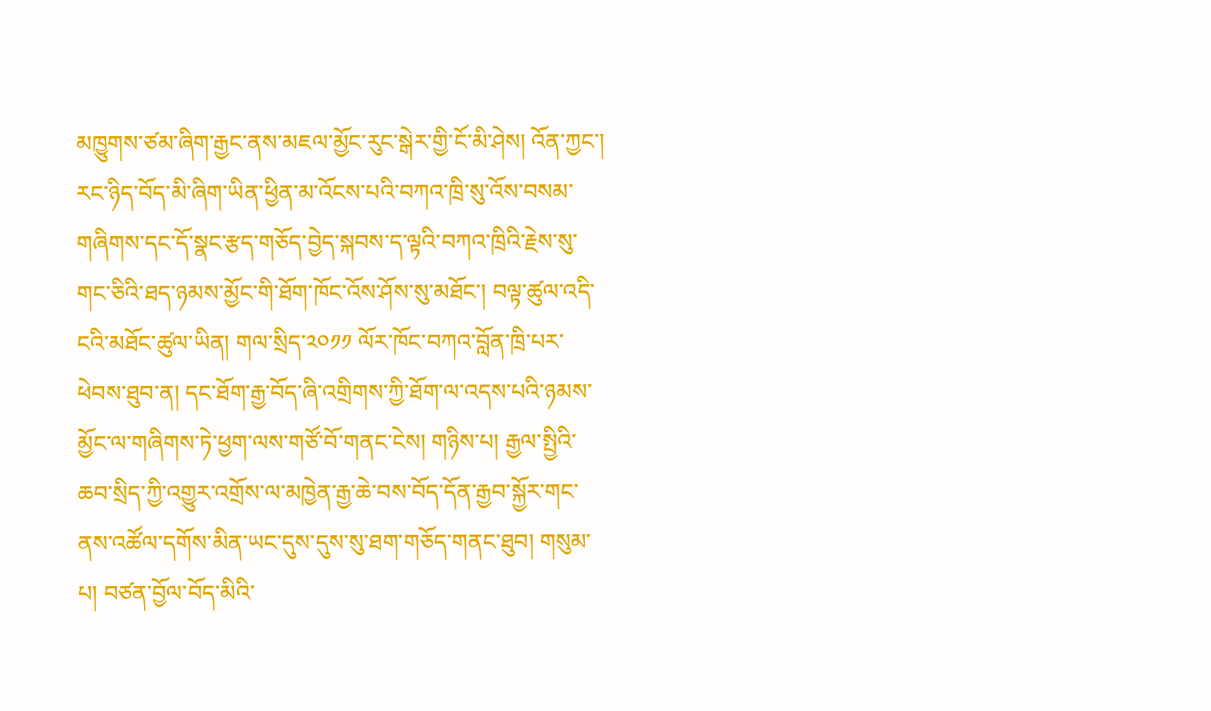མཁྱུགས་ཙམ་ཞིག་རྒྱང་ནས་མཇལ་མྱོང་རུང་སྒེར་གྱི་ངོ་མི་ཤེས། འོན་ཀྱང་། རང་ཉིད་བོད་མི་ཞིག་ཡིན་ཕྱིན་མ་འོངས་པའི་བཀའ་ཁྲི་སུ་འོས་བསམ་གཞིགས་དང་དོ་སྣང་རྩད་གཅོད་བྱེད་སྐབས་ད་ལྟའི་བཀའ་ཁྲིའི་རྗེས་སུ་གང་ཅིའི་ཐད་ཉམས་མྱོང་གི་ཐོག་ཁོང་འོས་ཤོས་སུ་མཐོང་། བལྟ་ཚུལ་འདི་ངའི་མཐོང་ཚུལ་ཡིན། གལ་སྲིད་༢༠༡༡ ལོར་ཁོང་བཀའ་བློན་ཁྲི་པར་ཕེབས་ཐུབ་ན། དང་ཐོག་རྒྱ་བོད་ཞི་འགྲིགས་ཀྱི་ཐོག་ལ་འདས་པའི་ཉམས་མྱོང་ལ་གཞིགས་ཏེ་ཕྱག་ལས་གཙོ་བོ་གནང་ངེས། གཉིས་པ། རྒྱལ་སྤྱིའི་ཆབ་སྲིད་ཀྱི་འགྱུར་འགྲོས་ལ་མཁྱེན་རྒྱ་ཆེ་བས་བོད་དོན་རྒྱབ་སྐྱོར་གང་ནས་འཚོལ་དགོས་མིན་ཡང་དུས་དུས་སུ་ཐག་གཅོད་གནང་ཐུབ། གསུམ་པ། བཙན་བྱོལ་བོད་མིའི་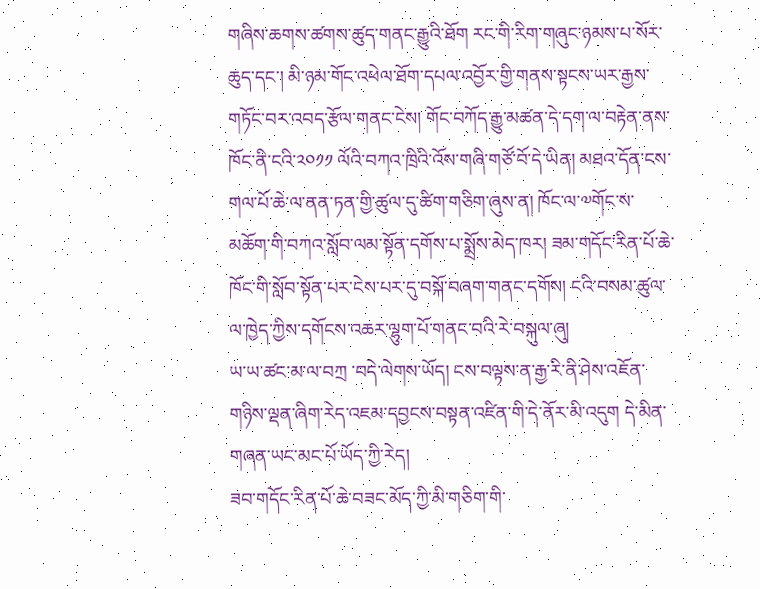གཞིས་ཆགས་ཚགས་ཚུད་གནང་རྒྱུའི་ཐོག རང་གི་རིག་གཞུང་ཉམས་པ་སོར་ཆུད་དང་། མི་ཉམ་གོང་འཕེལ་ཐོག་དཔལ་འབྱོར་གྱི་གནས་སྟངས་ཡར་རྒྱས་གཏོང་བར་འབད་རྩོལ་གནང་ངེས། གོང་བཀོད་རྒྱུ་མཚན་དེ་དག་ལ་བརྟེན་ནས་ཁོང་ནི་ངའི་༢༠༡༡ ལོའི་བཀའ་ཁྲིའི་འོས་གཞི་གཙོ་བོ་དེ་ཡིན། མཐའ་དོན་ངས་གལ་པོ་ཆེ་ལ་ནན་ཏན་གྱི་ཚུལ་དུ་ཚིག་གཅིག་ཞུས་ན། ཁོང་ལ་༧གོང་ས་མཆོག་གི་བཀའ་སློབ་ལམ་སྟོན་དགོས་པ་སྨྲོས་མེད་ཁར། ཟམ་གདོང་རིན་པོ་ཆེ་ཁོང་གི་སློབ་སྟོན་པར་ངེས་པར་དུ་བསྐོ་བཞག་གནང་དགོས། ངའི་བསམ་ཚུལ་ལ་ཁྱེད་ཀྱིས་དགོངས་འཆར་ལྷུག་པོ་གནང་བའི་རེ་བསྐུལ་ཞུ།
ཡ་ཡ་ཚང་མ་ལ་བཀྲ ་བདེ་ལེགས་ཡོད། ངས་བལྟས་ན་རྒྱ་རི་ནི་ཤེས་འཇོན་གཉིས་ལྡན་ཞིག་རེད་འཇམ་དབྱངས་བསྟན་འཛིན་གི་དེ་ནོར་མི་འདུག དེ་མིན་གཞན་ཡང་མང་པོ་ཡོད་ཀྱི་རེད།
ཟབ་གདོང་རིན་པོ་ཆེ་བཟང་མོད་ཀྱི་མི་གཅིག་གི་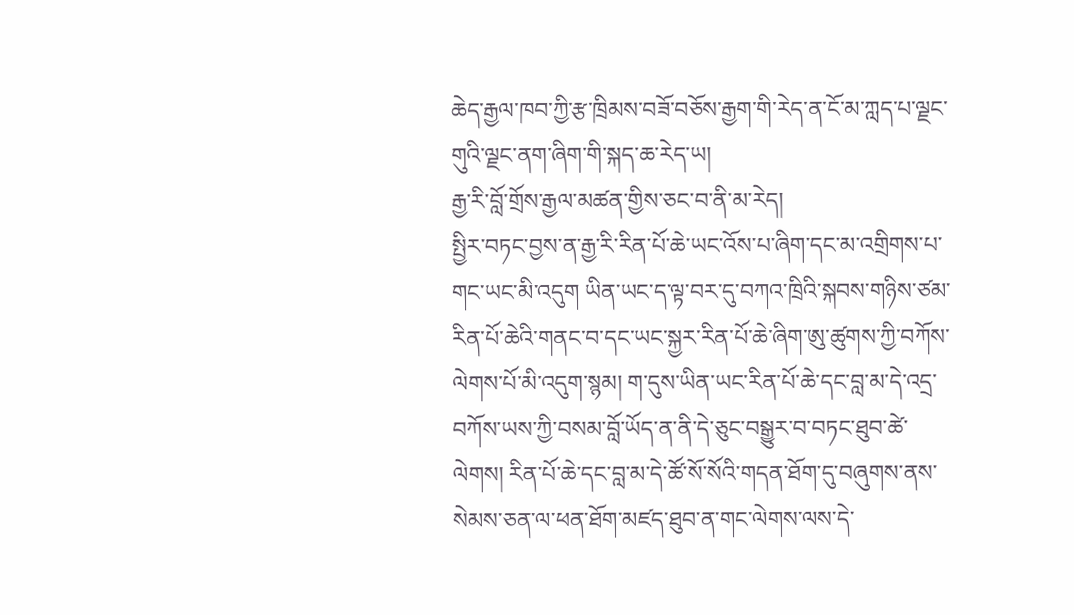ཆེད་རྒྱལ་ཁབ་ཀྱི་རྩ་ཁྲིམས་བཟོ་བཅོས་རྒྱག་གི་རེད་ན་ངོ་མ་ཀླད་པ་ལྗང་གུའི་ལྗང་ནག་ཞིག་གི་སྐད་ཆ་རེད་ཡ།
རྒྱ་རི་བློ་གྲོས་རྒྱལ་མཚན་གྱིས་ཅང་བ་ནི་མ་རེད།
སྤྱིར་བཏང་བྱས་ན་རྒྱ་རི་རིན་པོ་ཆེ་ཡང་འོས་པ་ཞིག་དང་མ་འགྲིགས་པ་གང་ཡང་མི་འདུག ཡིན་ཡང་ད་ལྟ་བར་དུ་བཀའ་ཁྲིའི་སྐབས་གཉིས་ཙམ་རིན་པོ་ཆེའི་གནང་བ་དང་ཡང་སྐྱར་རིན་པོ་ཆེ་ཞིག་ཨུ་ཚུགས་ཀྱི་བཀོས་ལེགས་པོ་མི་འདུག་སྙམ། ག་དུས་ཡིན་ཡང་རིན་པོ་ཆེ་དང་བླ་མ་དེ་འདྲ་བཀོས་ཡས་ཀྱི་བསམ་བློ་ཡོད་ན་ནི་དེ་ཅུང་བསྒྱུར་བ་བཏང་ཐུབ་ཚེ་ལེགས། རིན་པོ་ཆེ་དང་བླ་མ་དེ་ཚོ་སོ་སོའི་གདན་ཐོག་དུ་བཞུགས་ནས་སེམས་ཅན་ལ་ཕན་ཐོག་མཛད་ཐུབ་ན་གང་ལེགས་ལས་དེ་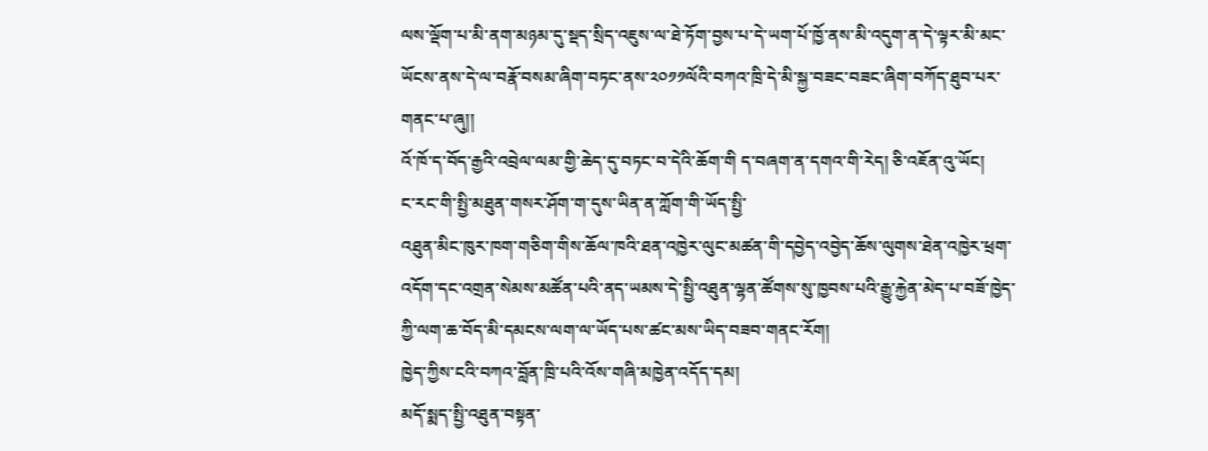ལས་ལྡོག་པ་མི་ནག་མཉམ་དུ་སྡད་སྲིད་འཇུས་ལ་ཐེ་ཏོག་བྱས་པ་དེ་ཡག་པོ་ཁྱོ་ནས་མི་འདུག་ན་དེ་ལྟར་མི་མང་ཡོངས་ནས་དེ་ལ་བརྣོ་བསམ་ཞིག་བཏང་ནས་༢༠༡༡ལོའི་བཀའ་ཁྲི་དེ་མི་སྐྱ་བཟང་བཟང་ཞིག་བཀོད་ཐུབ་པར་གནང་པ་ཞུ།།
འོ་ཁོ་ད་བོད་རྒྱའི་འབྲེལ་ལམ་གྱི་ཆེད་དུ་བཏང་བ་དེའི་ཆོག་གི ད་བཞག་ན་དགའ་གི་རེད། ཅི་འཇོན་འུ་ཡོང།
ང་རང་གི་སྤྱི་མཐུན་གསར་ཤོག་ག་དུས་ཡིན་ན་ཀློག་གི་ཡོད་སྤྱི་
འཐུན་མིང་ཁུར་ཁག་གཅིག་གིས་ཆོལ་ཁའི་ཐན་འཁྱེར་ལུང་མཚན་གི་དབྱེད་འབྱེད་ཆོས་ལུགས་ཐེན་འཁྱེར་ཕྲག་འདོག་དང་འགྲན་སེམས་མཚོན་པའི་ནད་ཡམས་དེ་སྤྱི་འཐུན་ལྷན་ཚོགས་སུ་ཁྱབས་པའི་རྒྱུ་རྐྱེན་མེད་པ་བཟོ་ཁྱེད་ཀྱི་ལག་ཆ་བོད་མི་དམངས་ལག་ལ་ཡོད་པས་ཚང་མས་ཡིད་བཟབ་གནང་རོག།
ཁྱེད་ཀྱིས་ངའི་བཀའ་བློན་ཁྲི་པའི་འོས་གཞི་མཁྱེན་འདོད་དམ།
མདོ་སྨད་སྤྱི་འཐུན་བསྟན་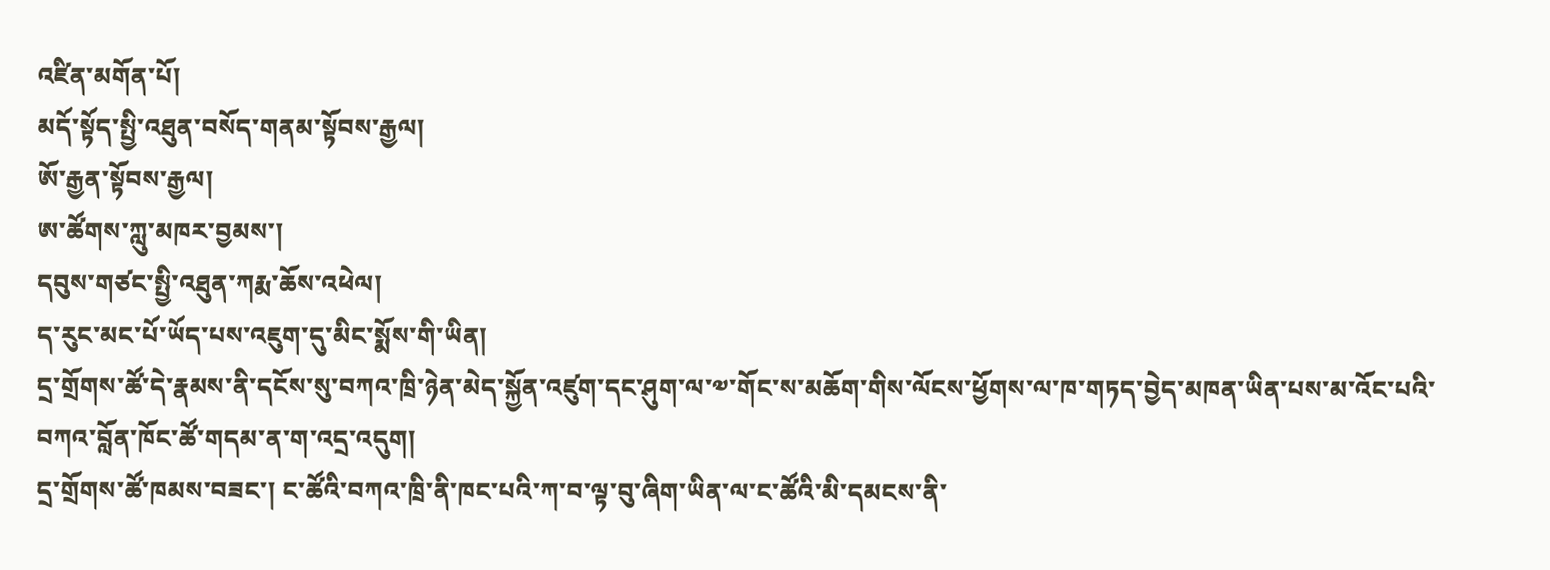འཛིན་མགོན་པོ།
མདོ་སྟོད་སྤྱི་འཐུན་བསོད་གནམ་སྟོབས་རྒྱལ།
ཨོ་རྒྱན་སྟོབས་རྒྱལ།
ཨ་ཚོགས་ཀླུ་མཁར་བྱམས་།
དབུས་གཙང་སྤྱི་འཐུན་ཀརྨ་ཆོས་འཕེལ།
ད་རུང་མང་པོ་ཡོད་པས་འཇུག་དུ་མིང་སྨོས་གི་ཡིན།
དྲ་གྲོགས་ཚོ་དེ་རྣམས་ནི་དངོས་སུ་བཀའ་ཁྲི་ཉེན་མེད་སྐྱོན་འཛུག་དང་ཤུག་ལ་༧་གོང་ས་མཆོག་གིས་ལོངས་ཕྱོགས་ལ་ཁ་གཏད་བྱེད་མཁན་ཡིན་པས་མ་འོང་པའི་བཀའ་བློན་ཁོང་ཚོ་གདམ་ན་ག་འདྲ་འདུག།
དྲ་གྲོགས་ཚོ་ཁམས་བཟང་། ང་ཚོའི་བཀའ་ཁྲི་ནི་ཁང་པའི་ཀ་བ་ལྟ་བུ་ཞིག་ཡིན་ལ་ང་ཚོའི་མི་དམངས་ནི་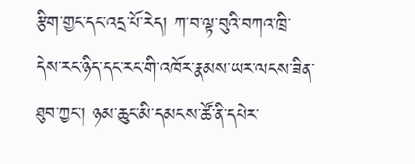རྩིག་གྱང་དང་འདྲ་པོ་རེད། ཀ་བ་ལྟ་བུའི་བཀའ་ཁྲི་དེས་རང་ཉིད་དང་རང་གི་འཁོར་རྣམས་ཡར་ལངས་ཟིན་ཐུབ་ཀྱང་། ཉམ་ཆུང་མི་དམངས་ཚོ་ནི་དཔེར་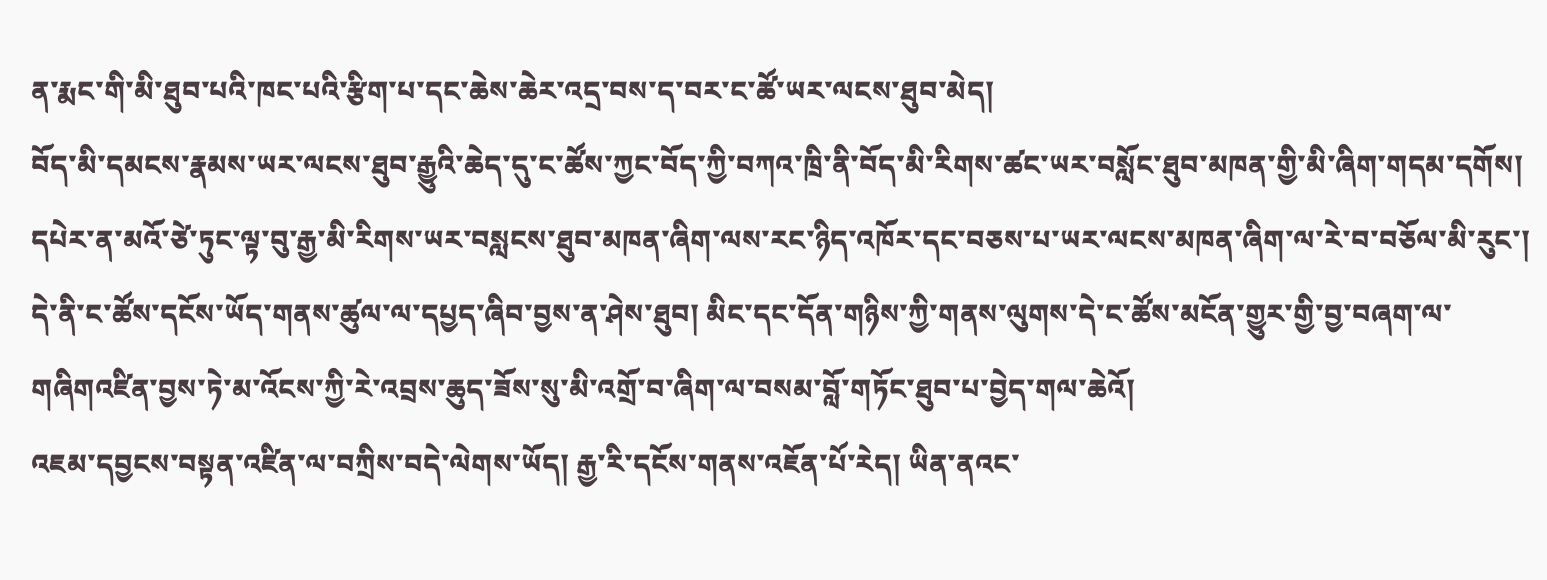ན་རྨང་གི་མི་ཐུབ་པའི་ཁང་པའི་རྩིག་པ་དང་ཆེས་ཆེར་འདྲ་བས་ད་བར་ང་ཚོ་ཡར་ལངས་ཐུབ་མེད།
བོད་མི་དམངས་རྣམས་ཡར་ལངས་ཐུབ་རྒྱུའི་ཆེད་དུ་ང་ཚོས་ཀྱང་བོད་ཀྱི་བཀའ་ཁྲི་ནི་བོད་མི་རིགས་ཚང་ཡར་བསློང་ཐུབ་མཁན་གྱི་མི་ཞིག་གདམ་དགོས། དཔེར་ན་མའོ་ཙེ་ཏུང་ལྟ་བུ་རྒྱ་མི་རིགས་ཡར་བསླངས་ཐུབ་མཁན་ཞིག་ལས་རང་ཉིད་འཁོར་དང་བཅས་པ་ཡར་ལངས་མཁན་ཞིག་ལ་རེ་བ་བཅོལ་མི་རུང་།
དེ་ནི་ང་ཚོས་དངོས་ཡོད་གནས་ཚུལ་ལ་དཔྱད་ཞིབ་བྱས་ན་ཤེས་ཐུབ། མིང་དང་དོན་གཉིས་ཀྱི་གནས་ལུགས་དེ་ང་ཚོས་མངོན་གྱུར་གྱི་བྱ་བཞག་ལ་གཞིགའཛིན་བྱས་ཏེ་མ་འོངས་ཀྱི་རེ་འབྲས་ཆུད་ཟོས་སུ་མི་འགྲོ་བ་ཞིག་ལ་བསམ་བློ་གཏོང་ཐུབ་པ་བྱེད་གལ་ཆེའོ།
འཇམ་དབྱངས་བསྟན་འཛིན་ལ་བཀྲིས་བདེ་ལེགས་ཡོད། རྒྱ་རི་དངོས་གནས་འཇོན་པོ་རེད། ཡིན་ནའང་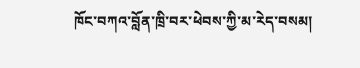ཁོང་བཀའ་བློན་ཁྲི་བར་ཕེབས་ཀྱི་མ་རེད་བསམ།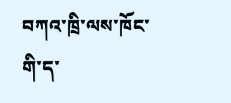བཀའ་ཁྲི་ལས་ཁོང་གི་ད་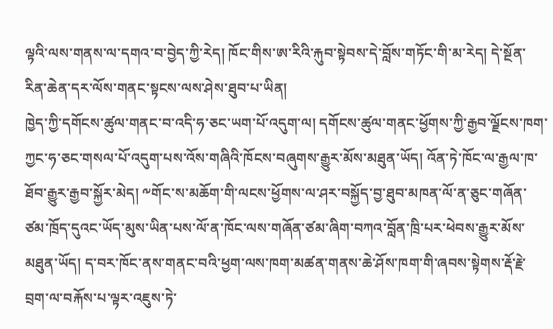ལྟའི་ལས་གནས་ལ་དགའ་བ་བྱེད་ཀྱི་རེད། ཁོང་གིས་ཨ་རིའི་རྐུབ་སྟེབས་དེ་བློས་གཏོང་གི་མ་རེད། དེ་སྔོན་རིན་ཆེན་དར་ལོས་གནང་སྟངས་ལས་ཤེས་ཐུབ་པ་ཡིན།
ཁྱེད་ཀྱི་དགོངས་ཚུལ་གནང་བ་འདི་ཧ་ཅང་ཡག་པོ་འདུག་ལ། དགོངས་ཚུལ་གནང་ཕྱོགས་ཀྱི་རྒྱབ་ལྗོངས་ཁག་ཀྱང་ཧ་ཅང་གསལ་པོ་འདུག་པས་འོས་གཞིའི་ཁོངས་བཞུགས་རྒྱུར་མོས་མཐུན་ཡོད། འོན་ཏེ་ཁོང་ལ་རྒྱལ་ཁ་ཐོབ་རྒྱུར་རྒྱབ་སྐྱོར་མེད། ༸གོང་ས་མཆོག་གི་ལངས་ཕྱོགས་ལ་ཤར་བསྐྱོད་བྱ་ཐུབ་མཁན་ལོ་ན་ཅུང་གཞོན་ཙམ་ཁྲོད་དུའང་ཡོད་མུས་ཡིན་པས་ལོ་ན་ཁོང་ལས་གཞོན་ཙམ་ཞིག་བཀའ་བློན་ཁྲི་པར་ཕེབས་རྒྱུར་མོས་མཐུན་ཡོད། ད་བར་ཁོང་ནས་གནང་བའི་ཕྱག་ལས་ཁག་མཚན་གནས་ཆེ་ཤོས་ཁག་གི་ཞབས་སྟེགས་རྡོ་རྗེ་བྲག་ལ་བརྐོས་པ་ལྟར་འཇུས་ཏེ་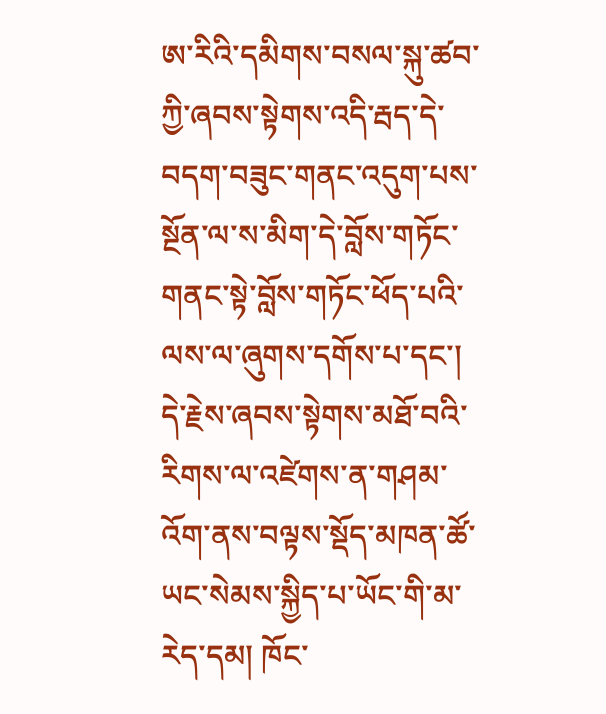ཨ་རིའི་དམིགས་བསལ་སྐུ་ཚབ་ཀྱི་ཞབས་སྟེགས་འདི་རྦད་དེ་བདག་བཟུང་གནང་འདུག་པས་སྔོན་ལ་ས་མིག་དེ་བློས་གཏོང་གནང་སྟེ་བློས་གཏོང་ཕོད་པའི་ལས་ལ་ཞུགས་དགོས་པ་དང་། དེ་རྗེས་ཞབས་སྟེགས་མཐོ་བའི་རིགས་ལ་འཛེགས་ན་གཤམ་འོག་ནས་བལྟས་སྡོད་མཁན་ཚོ་ཡང་སེམས་སྐྱིད་པ་ཡོང་གི་མ་རེད་དམ། ཁོང་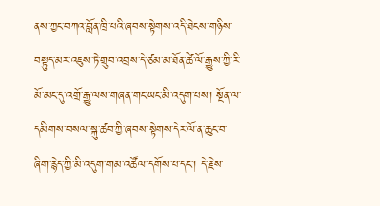ནས་ཀྱང་བཀའ་བློན་ཁྲི་པའི་ཞབས་སྟེགས་འདི་ཐེངས་གཉིས་བསྟུད་མར་འཇུས་ཏེ་གྲུབ་འབྲས་དེ་ཙམ་མ་ཐོན་ཚེ་ལོ་རྒྱུས་ཀྱི་རི་མོ་མང་དུ་འགྲོ་རྒྱུ་ལས་གཞན་གང་ཡང་མི་འདུག་པས། སྔོན་ལ་དམིགས་བསལ་སྐུ་ཚབ་ཀྱི་ཞབས་སྟེགས་དེར་ལོ་ན་ཆུང་བ་ཞིག་རྙེད་ཀྱི་མི་འདུག་གམ་འཚོལ་དགོས་པ་དང་། དེ་རྗེས་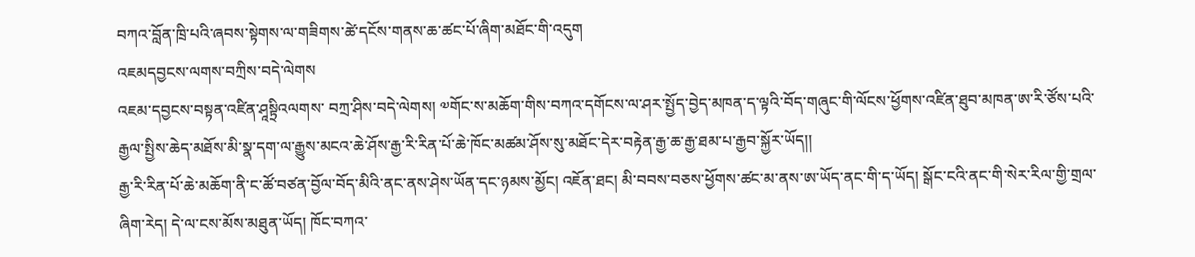བཀའ་བློན་ཁྲི་པའི་ཞབས་སྟེགས་ལ་གཟིགས་ཚེ་དངོས་གནས་ཆ་ཚང་པོ་ཞིག་མཐོང་གི་འདུག
འཇམདབྱངས་ལགས་བཀྲིས་བདེ་ལེགས
འཇམ་དབྱངས་བསྟན་འཛིན་ཤཱསྟྲིའལགས་ བཀྲ་ཤིས་བདེ་ལེགས། ༧གོང་ས་མཆོག་གིས་བཀའ་དགོངས་ལ་ཤར་སྤྱོད་བྱེད་མཁན་ད་ལྟའི་བོད་གཞུང་གི་ལོངས་ཕྱོགས་འཛིན་ཐུབ་མཁན་ཨ་རི་ཙོས་པའི་རྒྱལ་སྤྱིས་ཆེད་མཐོས་མི་སྣ་དག་ལ་རྒྱུས་མངའ་ཆེ་ཤོས་རྒྱ་རི་རིན་པོ་ཆེ་ཁོང་མཚམ་ཤོས་སུ་མཐོང་དེར་བརྟེན་རྒྱ་ཆ་རྒྱ་ཐམ་པ་རྒྱབ་སྐྱོར་ཡོད།།
རྒྱ་རི་རིན་པོ་ཆེ་མཆོག་ནི་ང་ཚོ་བཙན་བྱོལ་བོད་མིའི་ནང་ནས་ཤེས་ཡོན་དང་ཉམས་མྱོང། འཇོན་ཐང། མི་བབས་བཅས་ཕྱོགས་ཚང་མ་ནས་ཨ་ཡོད་ནང་གི་ད་ཡོད། སྒོང་ངའི་ནང་གི་སེར་རིལ་གྱི་གྲལ་ཞིག་རེད། དེ་ལ་ངས་མོས་མཐུན་ཡོད། ཁོང་བཀའ་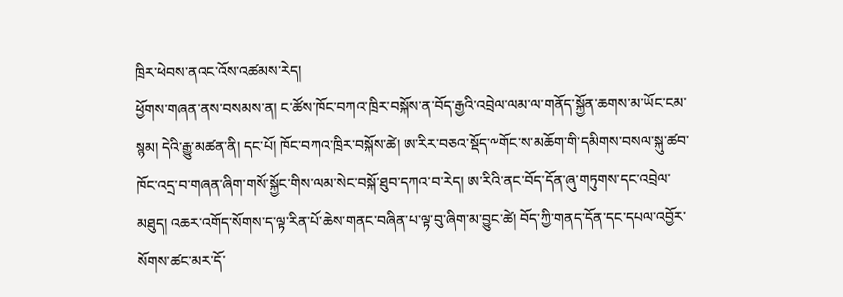ཁྲིར་ཕེབས་ནའང་འོས་འཚམས་རེད།
ཕྱོགས་གཞན་ནས་བསམས་ན། ང་ཚོས་ཁོང་བཀའ་ཁྲིར་བསྐོས་ན་བོད་རྒྱའི་འབྲེལ་ལམ་ལ་གནོད་སྐྱོན་ཆགས་མ་ཡོང་ངམ་སྙམ། དེའི་རྒྱུ་མཚན་ནི། དང་པོ། ཁོང་བཀའ་ཁྲིར་བསྐོས་ཚེ། ཨ་རིར་བཅའ་སྡོད་༸གོང་ས་མཆོག་གི་དམིགས་བསལ་སྐུ་ཚབ་ཁོང་འདྲ་བ་གཞན་ཞིག་གསོ་སྐྱོང་གིས་ལམ་སེང་བསྐོ་ཐུབ་དཀའ་བ་རེད། ཨ་རིའི་ནང་བོད་དོན་ཞུ་གཏུགས་དང་འབྲེལ་མཐུད། འཆར་འགོད་སོགས་ད་ལྟ་རིན་པོ་ཆེས་གནང་བཞིན་པ་ལྟ་བུ་ཞིག་མ་བྱུང་ཚེ། བོད་ཀྱི་གནད་དོན་དང་དཔལ་འབྱོར་སོགས་ཚང་མར་དོ་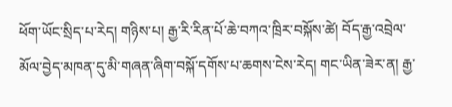ཕོག་ཡོང་སྲིད་པ་རེད། གཉིས་པ། རྒྱ་རི་རིན་པོ་ཆེ་བཀའ་ཁྲིར་བསྐོས་ཚེ། བོད་རྒྱ་འབྲེལ་མོལ་བྱེད་མཁན་དུ་མི་གཞན་ཞིག་བསྐོ་དགོས་པ་ཆགས་ངེས་རེད། གང་ཡིན་ཟེར་ན། རྒྱ་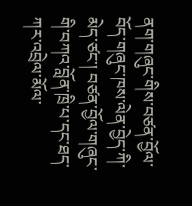ནག་གཞུང་གིས་བཙན་བྱོལ་བོད་གཞུང་ཁས་ལེན་བྱེད་ཀི་མེད་ཙང་། བཙན་བྱོལ་གཞུང་གི་བཀའ་བློན་ཁྲི་པ་དང་ཐད་ཀར་འབྲེལ་མོལ་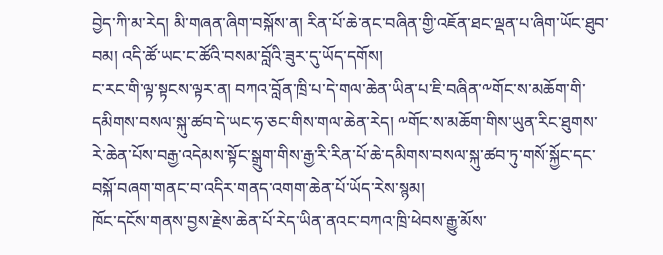བྱེད་ཀི་མ་རེད། མི་གཞན་ཞིག་བསྐོས་ན། རིན་པོ་ཆེ་ནང་བཞིན་གྱི་འཇོན་ཐང་ལྡན་པ་ཞིག་ཡོང་ཐུབ་བམ། འདི་ཚོ་ཡང་ང་ཚོའི་བསམ་བློའི་ཟུར་དུ་ཡོད་དགོས།
ང་རང་གི་ལྟ་སྟངས་ལྟར་ན། བཀའ་བློན་ཁྲི་པ་དེ་གལ་ཆེན་ཡིན་པ་ཇི་བཞིན་༸གོང་ས་མཆོག་གི་དམིགས་བསལ་སྐུ་ཚབ་དེ་ཡང་ཧ་ཅང་གིས་གལ་ཆེན་རེད། ༸གོང་ས་མཆོག་གིས་ཡུན་རིང་ཐུགས་རེ་ཆེན་པོས་བརྒྱ་འདེམས་སྟོང་སྒྲུག་གིས་རྒྱ་རི་རིན་པོ་ཆེ་དམིགས་བསལ་སྐུ་ཚབ་ཏུ་གསོ་སྐྱོང་དང་བསྐོ་བཞག་གནང་བ་འདིར་གནད་འགག་ཆེན་པོ་ཡོད་རེས་སྙམ།
ཁོང་དངོས་གནས་བྱས་རྗེས་ཆེན་པོ་རེད་ཡིན་ནའང་བཀའ་ཁྲི་ཕེབས་རྒྱུ་མོས་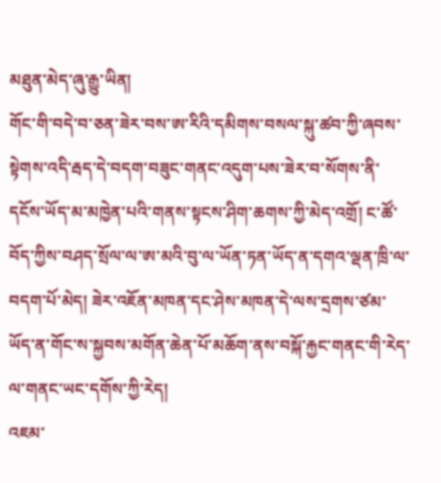མཐུན་མེད་ཞུ་རྒྱུ་ཡིན།
གོང་གི་བདེ་བ་ཅན་ཟེར་བས་ཨ་རིའི་དམིགས་བསལ་སྐུ་ཚབ་ཀྱི་ཞབས་སྟེགས་འདི་རྦད་དེ་བདག་བཟུང་གནང་འདུག་པས་ཟེར་བ་སོགས་ནི་དངོས་ཡོད་མ་མཁྱེན་པའི་གནས་སྟངས་ཤིག་ཆགས་ཀྱི་མེད་འགྲོ། ང་ཚོ་བོད་ཀྱིས་བཤད་སྲོལ་ལ་ཨ་མའི་བུ་ལ་ཡོན་ཏན་ཡོད་ན་དགའ་ལྡན་ཁྲི་ལ་བདག་པོ་མེད། ཟེར་འཇོན་མཁན་དང་ཤེས་མཁན་དེ་ལས་དྲགས་ཙམ་ཡོད་ན་གོང་ས་སྐྱབས་མགོན་ཆེན་པོ་མཆོག་ནས་བསྐོ་རྐྱང་གནང་གི་རེད་ལ་གནང་ཡང་དགོས་ཀྱི་རེད།
འཇམ་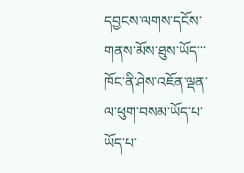དབྱངས་ལགས་དངོས་གནས་མོས་ཐུས་ཡོད་་་ཁོང་ནི་ཤེས་འཇོན་ལྡན་ལ་ཕུག་བསམ་ཡོད་པ་ཡོད་པ་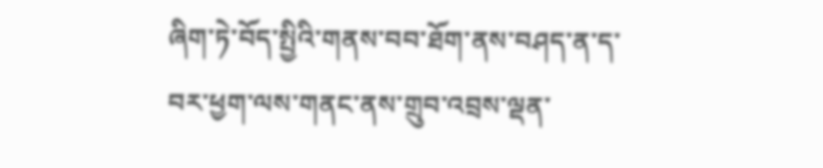ཞིག་ཏེ་བོད་སྤྱིའི་གནས་བབ་ཐོག་ནས་བཤད་ན་ད་བར་ཕྱག་ལས་གནང་ནས་གྲུབ་འབྲས་ལྡན་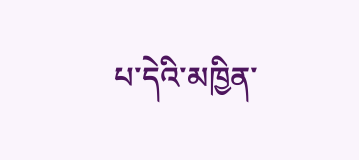པ་དེའི་མཁྱིན་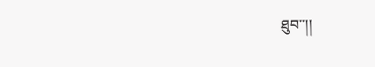ཐུབ་་།།